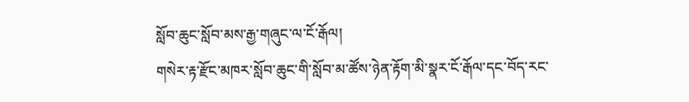སློབ་ཆུང་སློབ་མས་རྒྱ་གཞུང་ལ་ངོ་རྒོལ།
གསེར་རྟ་རྫོང་མཁར་སློབ་ཆུང་གི་སློབ་མ་ཚོས་ཉེན་རྟོག་མི་སྣར་ངོ་རྒོལ་དང་བོད་རང་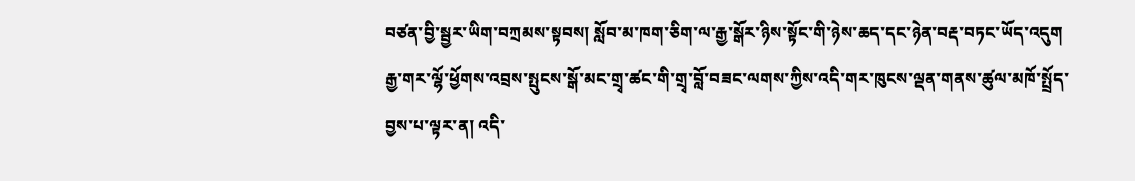བཙན་བྱི་སྦྱར་ཡིག་བཀྲམས་སྟབས། སློབ་མ་ཁག་ཅིག་ལ་རྒྱ་སྒོར་ཉིས་སྟོང་གི་ཉེས་ཆད་དང་ཉེན་བརྡ་བཏང་ཡོད་འདུག
རྒྱ་གར་ལྷོ་ཕྱོགས་འབྲས་སྤུངས་སྒོ་མང་གྲྭ་ཚང་གི་གྲྭ་བློ་བཟང་ལགས་ཀྱིས་འདི་གར་ཁུངས་ལྡན་གནས་ཚུལ་མཁོ་སྤྲོད་བྱས་པ་ལྟར་ན། འདི་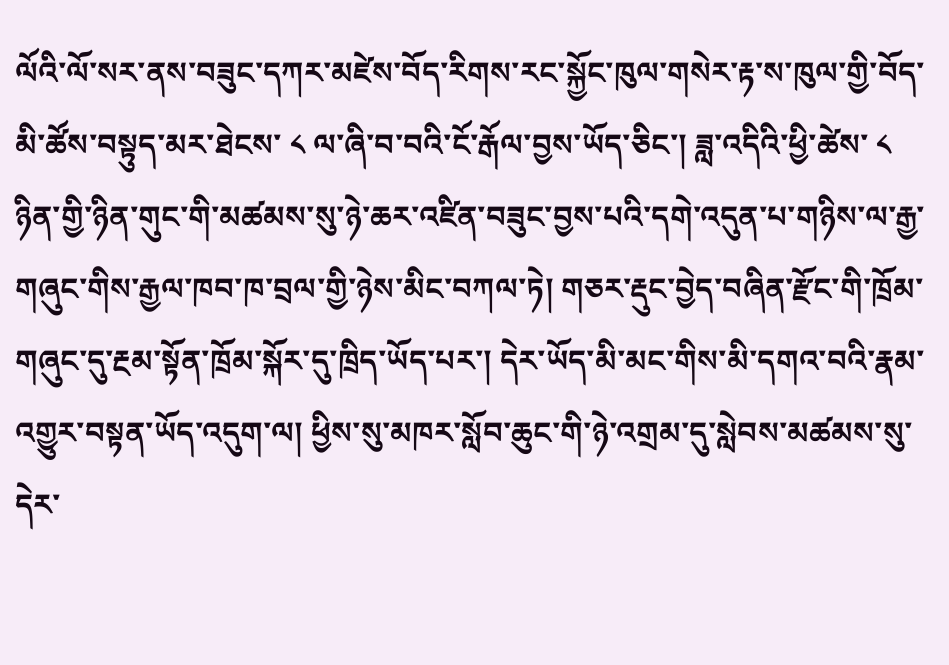ལོའི་ལོ་སར་ནས་བཟུང་དཀར་མཛེས་བོད་རིགས་རང་སྐྱོང་ཁུལ་གསེར་རྟ་ས་ཁུལ་གྱི་བོད་མི་ཚོས་བསྟུད་མར་ཐེངས་ ༨ ལ་ཞི་བ་བའི་ངོ་རྒོལ་བྱས་ཡོད་ཅིང་། ཟླ་འདིའི་ཕྱི་ཚེས་ ༨ ཉིན་གྱི་ཉིན་གུང་གི་མཚམས་སུ་ཉེ་ཆར་འཛིན་བཟུང་བྱས་པའི་དགེ་འདུན་པ་གཉིས་ལ་རྒྱ་གཞུང་གིས་རྒྱལ་ཁབ་ཁ་བྲལ་གྱི་ཉེས་མིང་བཀལ་ཏེ། གཅར་རྡུང་བྱེད་བཞིན་རྫོང་གི་ཁྲོམ་གཞུང་དུ་རྔམ་སྟོན་ཁྲོམ་སྐོར་དུ་ཁྲིད་ཡོད་པར་། དེར་ཡོད་མི་མང་གིས་མི་དགའ་བའི་རྣམ་འགྱུར་བསྟན་ཡོད་འདུག་ལ། ཕྱིས་སུ་མཁར་སློབ་ཆུང་གི་ཉེ་འགྲམ་དུ་སླེབས་མཚམས་སུ་དེར་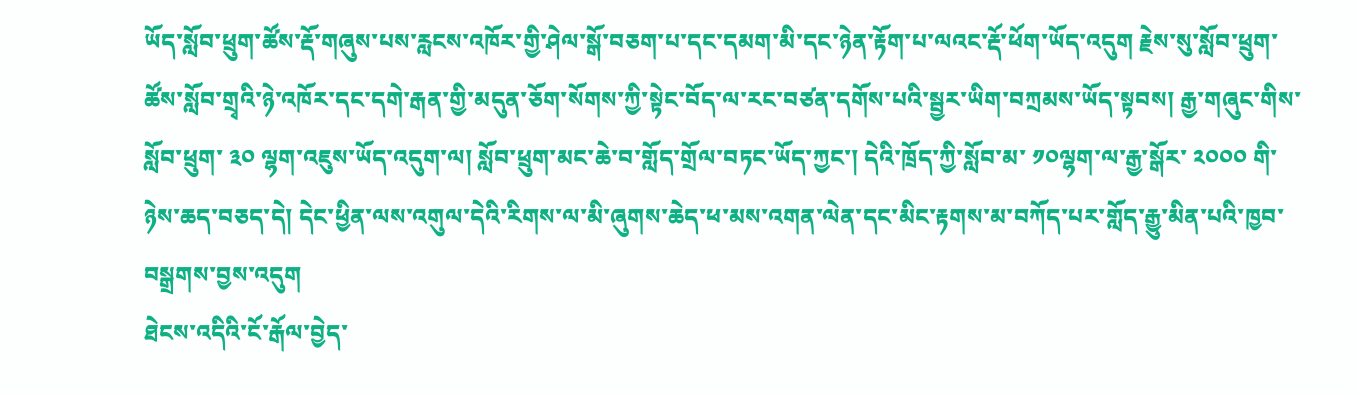ཡོད་སློབ་ཕྲུག་ཚོས་རྡོ་གཞུས་པས་རླངས་འཁོར་གྱི་ཤེལ་སྒོ་བཅག་པ་དང་དམག་མི་དང་ཉེན་རྟོག་པ་ལའང་རྡོ་ཕོག་ཡོད་འདུག རྗེས་སུ་སློབ་ཕྲུག་ཚོས་སློབ་གྲྭའི་ཉེ་འཁོར་དང་དགེ་རྒན་གྱི་མདུན་ཅོག་སོགས་ཀྱི་སྟེང་བོད་ལ་རང་བཙན་དགོས་པའི་སྦྱར་ཡིག་བཀྲམས་ཡོད་སྟབས། རྒྱ་གཞུང་གིས་སློབ་ཕྲུག་ ༣༠ ལྷག་འཇུས་ཡོད་འདུག་ལ། སློབ་ཕྲུག་མང་ཆེ་བ་གློད་གྲོལ་བཏང་ཡོད་ཀྱང་། དེའི་ཁྲོད་ཀྱི་སློབ་མ་ ༡༠ལྷག་ལ་རྒྱ་སྒོར་ ༢༠༠༠ གི་ཉེས་ཆད་བཅད་དེ། དེང་ཕྱིན་ལས་འགུལ་དེའི་རིགས་ལ་མི་ཞུགས་ཆེད་ཕ་མས་འགན་ལེན་དང་མིང་རྟགས་མ་བཀོད་པར་གློད་རྒྱུ་མིན་པའི་ཁྱབ་བསྒྲགས་བྱས་འདུག
ཐེངས་འདིའི་ངོ་རྒོལ་བྱེད་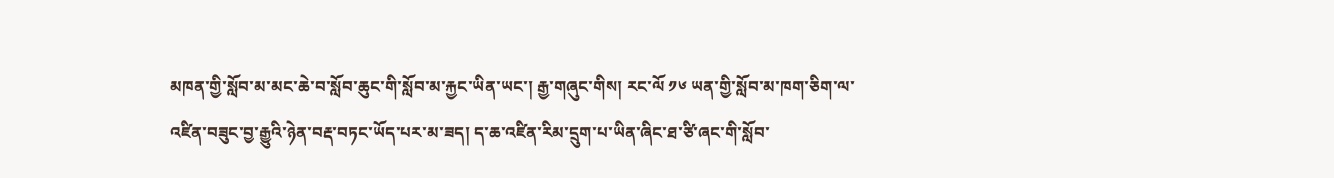མཁན་གྱི་སློབ་མ་མང་ཆེ་བ་སློབ་ཆུང་གི་སློབ་མ་རྐྱང་ཡིན་ཡང་། རྒྱ་གཞུང་གིས། རང་ལོ ༡༦ ཡན་གྱི་སློབ་མ་ཁག་ཅིག་ལ་འཛིན་བཟུང་བྱ་རྒྱུའི་ཉེན་བརྡ་བཏང་ཡོད་པར་མ་ཟད། ད་ཆ་འཛིན་རིམ་དྲུག་པ་ཡིན་ཞིང་ཐ་ཙི་ཞང་གི་སློབ་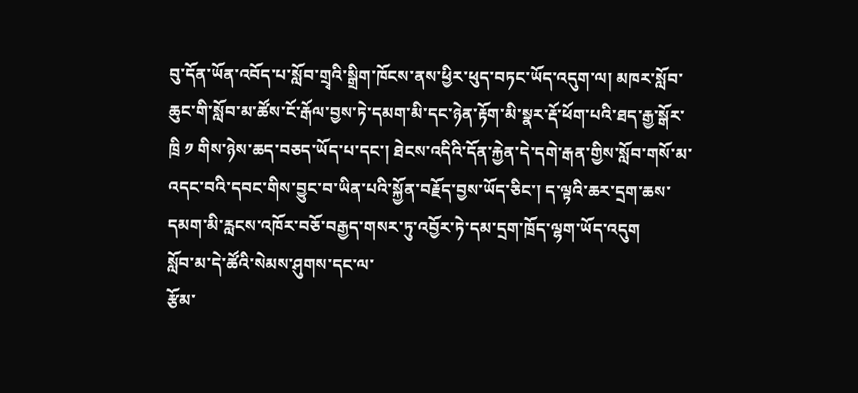བུ་དོན་ཡོན་འབོད་པ་སློབ་གྲྭའི་སྒྲིག་ཁོངས་ནས་ཕྱིར་ཕུད་བཏང་ཡོད་འདུག་ལ། མཁར་སློབ་ཆུང་གི་སློབ་མ་ཚོས་ངོ་རྒོལ་བྱས་ཏེ་དམག་མི་དང་ཉེན་རྟོག་མི་སྣར་རྡོ་ཕོག་པའི་ཐད་རྒྱ་སྒོར་ ཁྲི ༡ གིས་ཉེས་ཆད་བཅད་ཡོད་པ་དང་། ཐེངས་འདིའི་དོན་རྐྱེན་དེ་དགེ་རྒན་གྱིས་སློབ་གསོ་མ་འདང་བའི་དབང་གིས་བྱུང་བ་ཡིན་པའི་སྐྱོན་བརྗོད་བྱས་ཡོད་ཅིང་། ད་ལྟའི་ཆར་དྲག་ཆས་དམག་མི་རླངས་འཁོར་བཅོ་བརྒྱད་གསར་ཏུ་འབྱོར་ཏེ་དམ་དྲག་ཁྲོད་ལྷག་ཡོད་འདུག
སློབ་མ་དེ་ཚོའི་སེམས་ཤུགས་དང་ལ་
རྩོམ་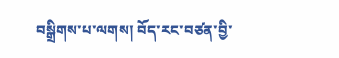བསྒྲིགས་པ་ལགས། བོད་རང་བཙན་བྱི་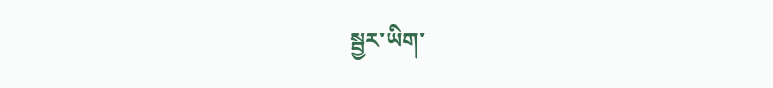སྦྱར་ཡིག་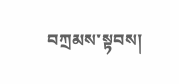བཀྲམས་སྟབས།